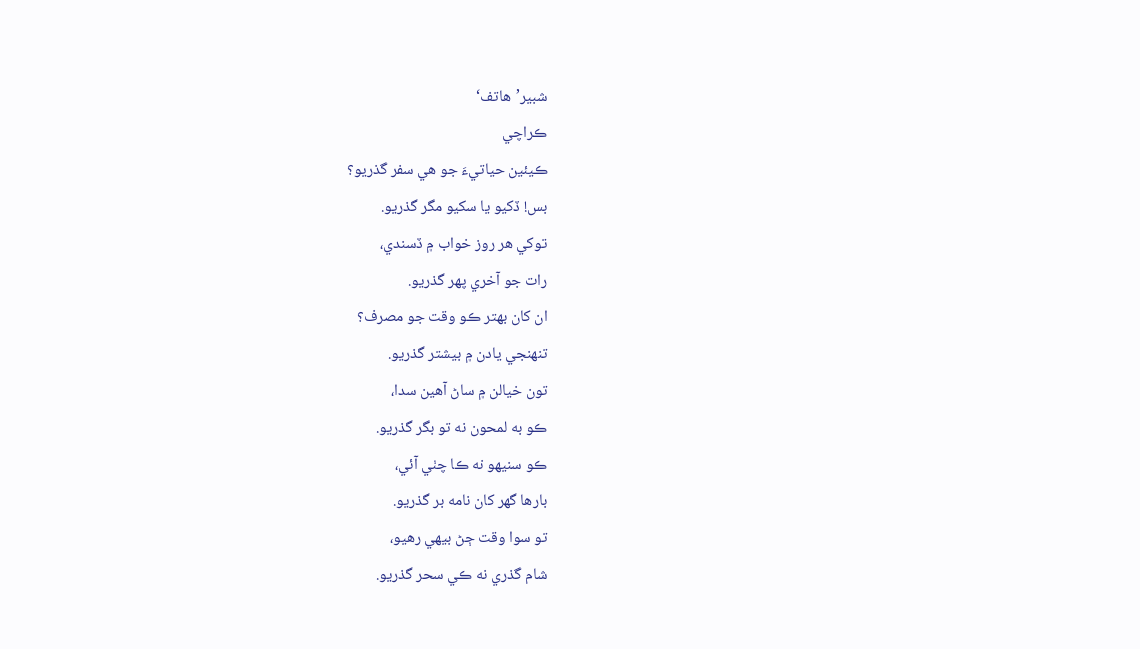شبير’هاتف‘
ڪراچي
ڪيئين حياتيءَ جو هي سفر گذريو؟
بس! ڏکيو يا سکيو مگر گذريو.
توکي هر روز خواب ۾ ڏسندي،
رات جو آخري پهر گذريو.
ان کان بهتر ڪو وقت جو مصرف؟
تنهنجي يادن ۾ بيشتر گذريو.
تون خيالن ۾ ساڻ آهين سدا،
ڪو به لمحون نه تو بگر گذريو.
ڪو سنيهو نه ڪا چٺي آئي،
بارها گهر کان نامه بر گذريو.
تو سوا وقت ڄڻ بيهي رهيو،
شام گذري نه ڪي سحر گذريو.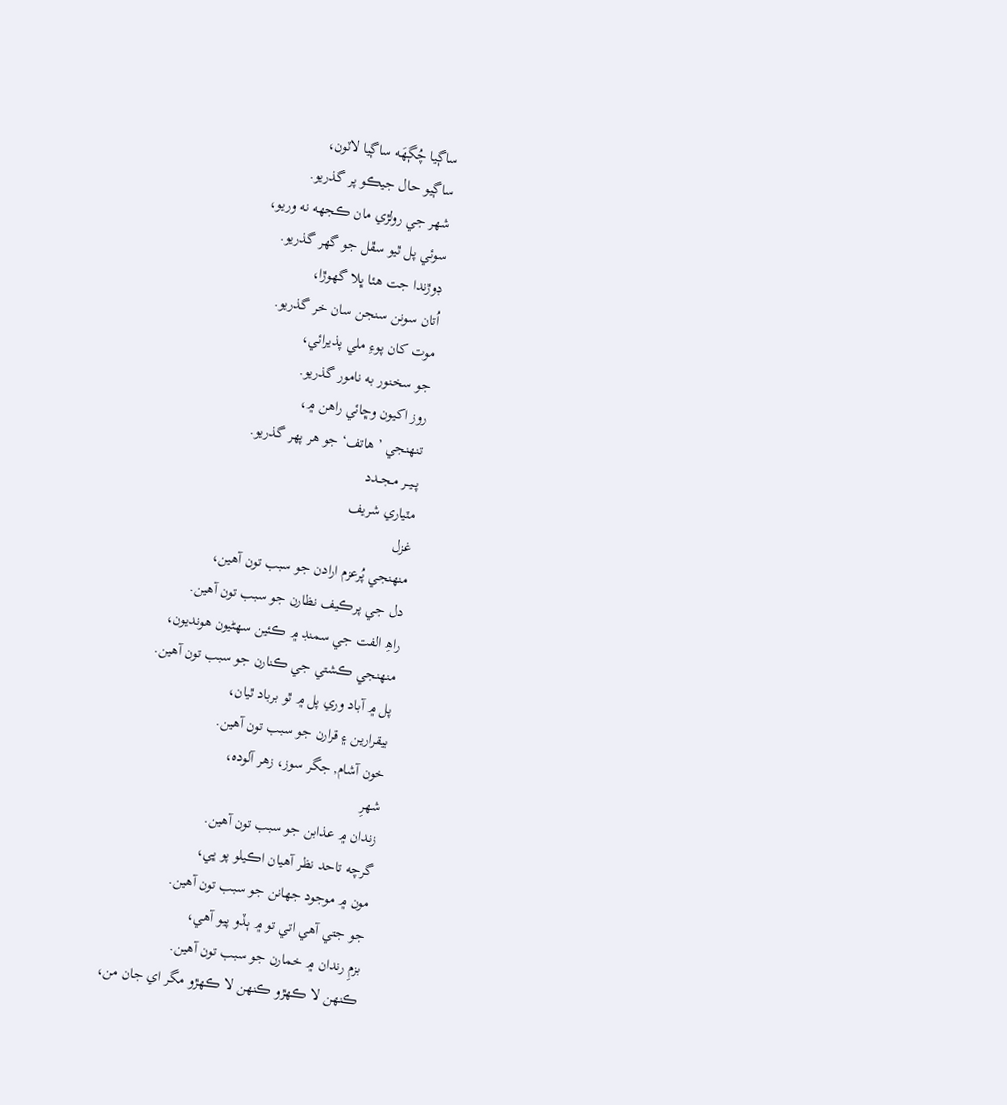ساڳيا چُڳهَه ساڳيا لاٽون،
ساڳيو حال جيڪو پر گذريو.
شهر جي رولڙي مان ڪجهه نه وريو،
سوئي پل ٿيو سڦل جو گهر گذريو.
ڊوڙندا جت هئا ڀلا گهوڙا،
اُتان سونن سنجن سان خر گذريو.
موت کان پوءِ ملي پذيرائي،
جو سخنور به نامور گذريو.
روز اکيون وڇائي راهن ۾،
تنهنجي ’هاتف‘ جو هر پهر گذريو.
پــيــر مـجــدد
مٽياري شريف
غزل
منھنجي پُرعزم ارادن جو سبب تون آھين،
دل جي پرڪيف نظارن جو سبب تون آھين.
راھِ الفت جي سمنڊ ۾ ڪئين سھڻيون ھونديون،
منھنجي ڪشتي جي ڪنارن جو سبب تون آھين.
پل ۾ آباد وري پل ۾ ٿو برباد ٿيان،
بيقرارين ۽ قرارن جو سبب تون آھين.
خون آشام, جگر سوز، زھر آلوده،
شھرِ
زندان ۾ عذابن جو سبب تون آھين.
گرچه تاحد نظر آھيان اڪيلو پو ڀي،
مون ۾ موجود جھانن جو سبب تون آھين.
جو جتي آھي اتي تو ۾ ٻڏو پيو آھي،
بزمِ رندان ۾ خمارن جو سبب تون آھين.
ڪنھن لا ڪھڙو ڪنھن لا ڪھڙو مگر اي جان من،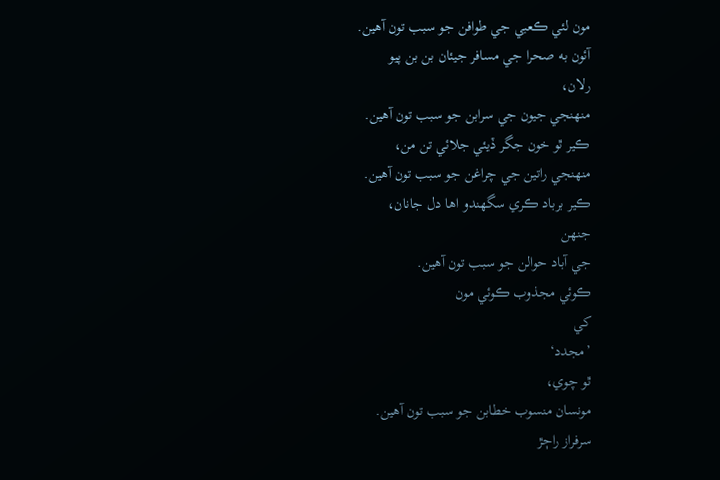مون لئي ڪعبي جي طوافن جو سبب تون آھين.
آئون به صحرا جي مسافر جيئان بن بن پيو
رلان،
منھنجي جيون جي سرابن جو سبب تون آھين.
ڪير ٿو خون جگر ڏيئي جلائي تن من،
منھنجي راتين جي چراغن جو سبب تون آھين.
ڪير برباد ڪري سگھندو اھا دل جانان،
جنھن
جي آباد حوالن جو سبب تون آھين.
ڪوئي مجذوب ڪوئي مون
کي
’مجدد‘
ٿو چوي،
مونسان منسوب خطابن جو سبب تون آھين.
سرفراز راڄڙ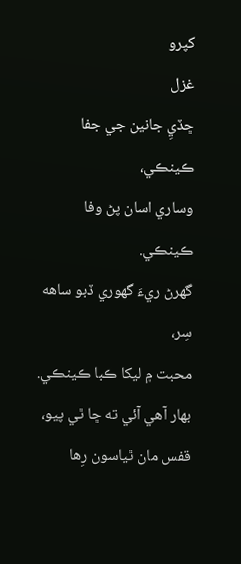کپرو
غزل
ڇڏيِ جانين جي جفا ڪينڪي،
وساري اسان پڻ وفا ڪينڪي.
گهرڻ ريءَ گهوري ڏبو ساهه سِر،
محبت ۾ ليکا ڪبا ڪينڪي.
بهار آهي آئي ته ڇا ٿي پيو،
قفس مان ٿياسون رِها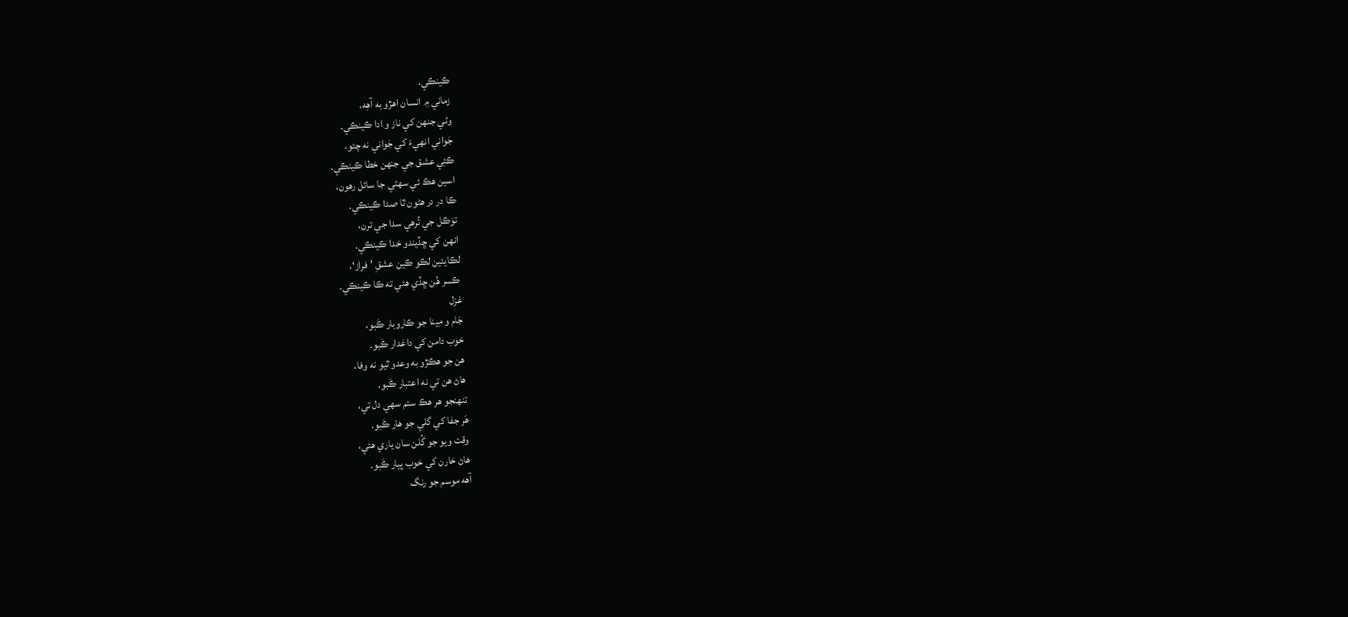ڪينڪي.
زماني ۾ انسان اهڙو به آهِه،
وڻي جنهن کي ناز و ادا ڪينڪي.
جَواني انهيءَ کي جَواني نه چئو،
ڪئِي عشق جي جنهن خطا ڪينڪي.
اسين هڪ ئي سهڻي جا سائل رهون،
ڪا در در هڻون ٿا صدا ڪينڪي.
توَڪل جي تُرهي سدا جي ترن،
انهن کي ڇڏيندو خدا ڪينڪي.
لڪايئين لڪو ڪين عشقِ ’فراز‘،
ڪسر هُن ڇڏي هئي ته ڪا ڪينڪي.
غزل
جَام و مِينا جو ڪاروبار ڪَبو،
خوب دامن کي داغدار ڪَبو.
هن جو هڪڙو به وعدو ٿيو نه وفا،
هاڻ هن تي نه اعتبار ڪَبو.
تنهنجو هر هڪ ستم سهي دل تي،
هَر جفا کي گلي جو هار ڪَبو.
وقت ويو جو گُلن سان ياري هئي،
هاڻ خارن کي خوب پيار ڪَبو.
آهه موسم جو رنگ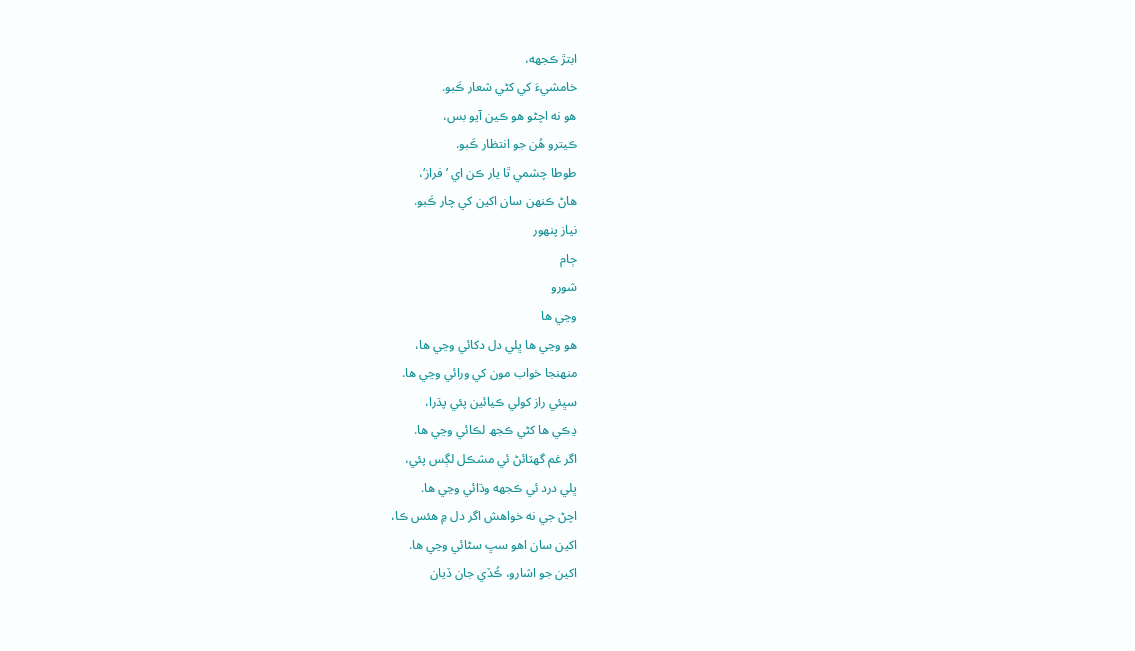ابتڙ ڪجهه،
خامشيءَ کي کڻي شعار ڪَبو.
هو نه اچڻو هو ڪين آيو بس،
ڪيترو هُن جو انتظار ڪَبو.
طوطا چشمي ٿا يار ڪن اي ’فراز‘،
هاڻ ڪنهن سان اکين کي چار ڪَبو.
نياز پنهور
ڄام
شورو
وڃي ها
هو وڃي ها ڀلي دل دکائي وڃي ها،
منهنجا خواب مون کي ورائي وڃي ها.
سڀئي راز کولي ڪيائين پئي پڌرا،
ڍڪي ها کڻي ڪجھ لڪائي وڃي ها.
اگر غم گهٽائڻ ئي مشڪل لڳس پئي،
ڀلي درد ئي ڪجھه وڌائي وڃي ها.
اچڻ جي نه خواهش اگر دل ۾ هئس ڪا،
اکين سان اهو سڀ سڻائي وڃي ها.
اکين جو اشارو، ڪُڏي جان ڏيان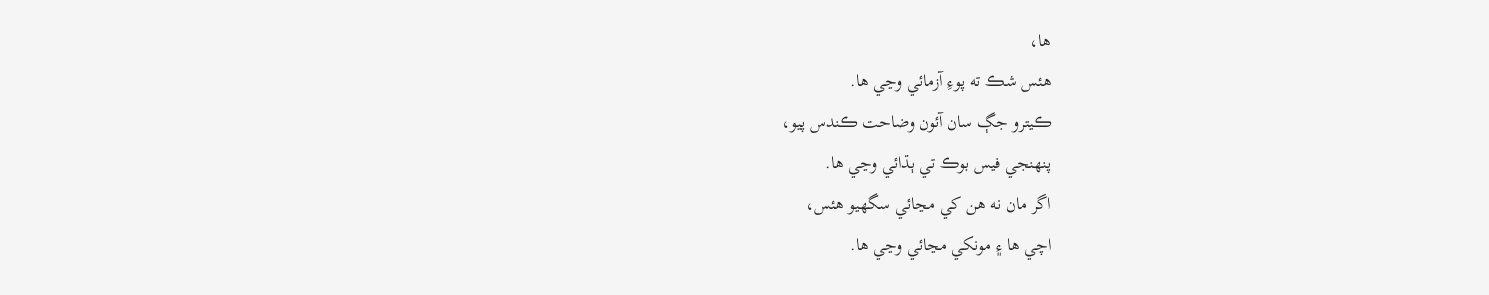ها،
هئس شڪ ته پوءِ آزمائي وڃي ها.
ڪيترو جڳ سان آئون وضاحت ڪندس پيو،
پنهنجي فيس بوڪ تي ٻڌائي وڃي ها.
اگر مان نه هن کي مڃائي سگهيو هئس،
اچي ها ۽ مونکي مڃائي وڃي ها.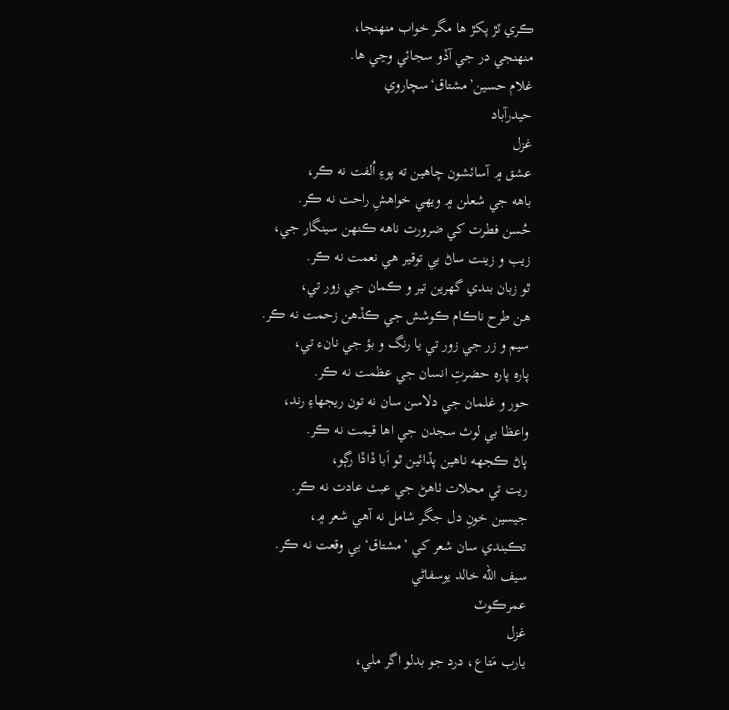ڪري ٽڙ پکڙ ها مگر خواب منهنجا،
منهنجي در جي آڏو سجائي وڃي ها.
غلام حسين’مشتاق‘سچاروي
حيدرآباد
غزل
عشق ۾ آسائشون چاهين ته پوءِ اُلفت نه ڪر،
باهه جي شعلن ۾ ويهي خواهشِ راحت نه ڪر.
حُسن فطرت کي ضرورت ناهه ڪنهن سينگار جي،
زيب و زينت ساڻ بي توقير هي نعمت نه ڪر.
ٿو زبان بندي گهرين تير و ڪمان جي زور تي،
هن طرح ناڪام ڪوشش جي ڪڏهن زحمت نه ڪر.
سيم و زر جي زور تي يا رنگ و بؤ جي نانء تي،
پاره پاره حضرتِ انسان جي عظمت نه ڪر.
حور و غلمان جي دلاسن سان نه تون ريجهاءِ رند،
واعظا بي لوث سجدن جي اها قيمت نه ڪر.
پاڻ ڪجهه ناهين پڏائين ٿو اَبا ڏاڏا رڳو،
ريت تي محلات ٺاهڻ جي عبث عادت نه ڪر.
جيسين خونِ دل جگر شامل نه آهي شعر ۾،
تڪبندي سان شعر کي ’مشتاق‘ بي وقعت نه ڪر.
سيف الله خالد يوسفاڻي
عمرڪوٽ
غزل
يارب مَتاع، درد جو بدلو اگر ملي،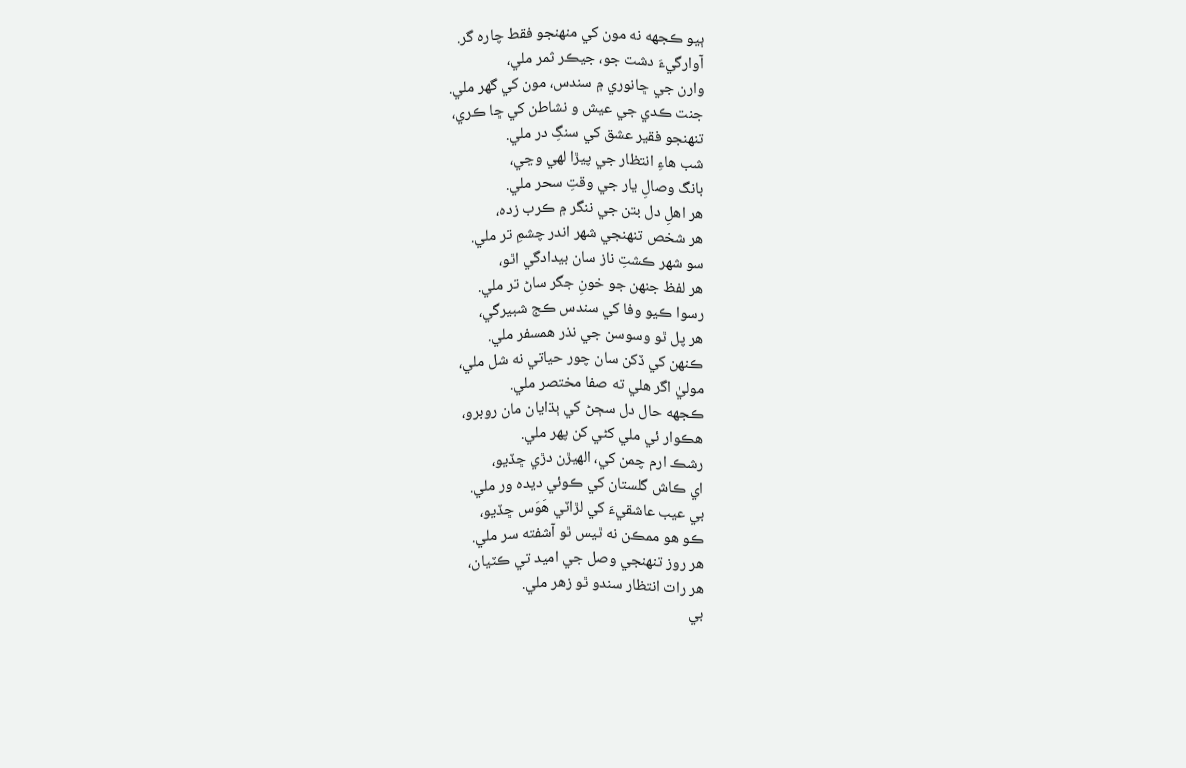ٻيو ڪجهه نه مون کي منهنجو فقط چاره گر.
آوارگيءَ دشت جو، جيڪر ثمر ملي،
وارن جي ڇانوري ۾ سندس، مون کي گهر ملي.
جنت ڪدي جي عيش و نشاطن کي ڇا ڪري،
تنهنجو فقير عشق کي سنگِ در ملي.
شب هاءِ انتظار جي پيڙا لهي وڃي،
بانگ وصالِ يار جي وقتِ سحر ملي.
هر اهلِ دل بتن جي ننگر ۾ ڪرب زده،
هر شخص تنهنجي شهر اندر چشمِ تر ملي.
سو شهر ڪشتِ ناز سان بيدادگي اٿو،
هر لفظ جنهن جو خونِ جگر ساڻ تر ملي.
رسوا ڪيو وفا کي سندس ڪج شبيرگي،
هر پل ٿو وسوسن جي نذر همسفر ملي.
ڪنهن کي ڏکن سان چور حياتي نه شل ملي،
موليٰ اگر هلي ته صفا مختصر ملي.
ڪجهه حال دل سڄڻ کي ٻڌايان مان روبرو،
هڪوار ئي ملي کڻي کن پهر ملي.
رشڪ ارم چمن کي، الهيڙن دڙي ڇڏيو،
اي ڪاش گلستان کي ڪوئي ديده ور ملي.
بي عيب عاشقيءَ کي لڙاٽي هَوَس ڇڏيو،
ڪو هو ممڪن نه ٿيس ٿو آشفته سر ملي.
هر روز تنهنجي وصل جي اميد تي ڪٽيان،
هر رات انتظار سندو ٿو زهر ملي.
بي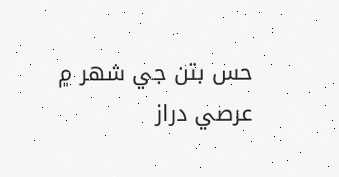حس بتن جي شهر ۾ عرصي دراز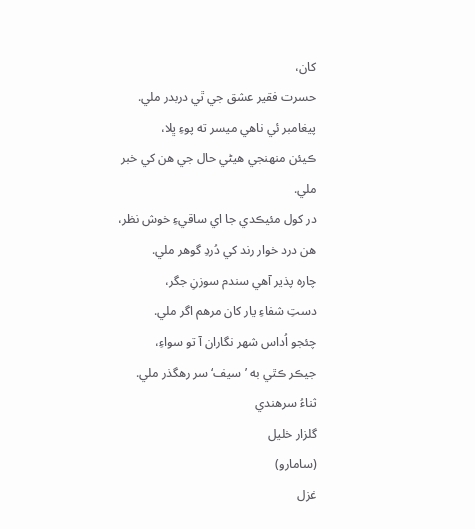کان،
حسرت فقير عشق جي ٿي دربدر ملي.
پيغامبر ئي ناهي ميسر ته پوءِ ڀلا،
ڪيئن منهنجي هيڻي حال جي هن کي خبر ملي.
در کول مئيڪدي جا اي ساقيءِ خوش نظر،
هن درد خوار رند کي دُردِ گوهر ملي.
چاره پذير آهي سندم سوزنِ جگر،
دستِ شفاءِ يار کان مرهم اگر ملي.
چئجو اُداس شهر نگاران آ تو سواءِ،
جيڪر ڪٿي به ’سيف‘ سر رهگذر ملي.
ثناءُ سرهندي
گلزار خليل
(سامارو)
غزل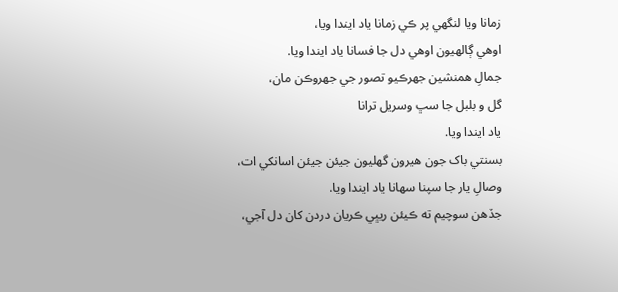زمانا ويا لنگهي پر ڪي زمانا ياد ايندا ويا،
اوهي ڳالهيون اوهي دل جا فسانا ياد ايندا ويا.
جمالِ همنشين جهرڪيو تصور جي جهروڪن مان،
گل و بلبل جا سڀ وسريل ترانا
ياد ايندا ويا.
بسنتي باک جون هيرون گهليون جيئن جيئن اسانکي ات،
وصالِ يار جا سپنا سهانا ياد ايندا ويا.
جڏهن سوچيم ته ڪيئن ريڀي ڪريان دردن کان دل آجي،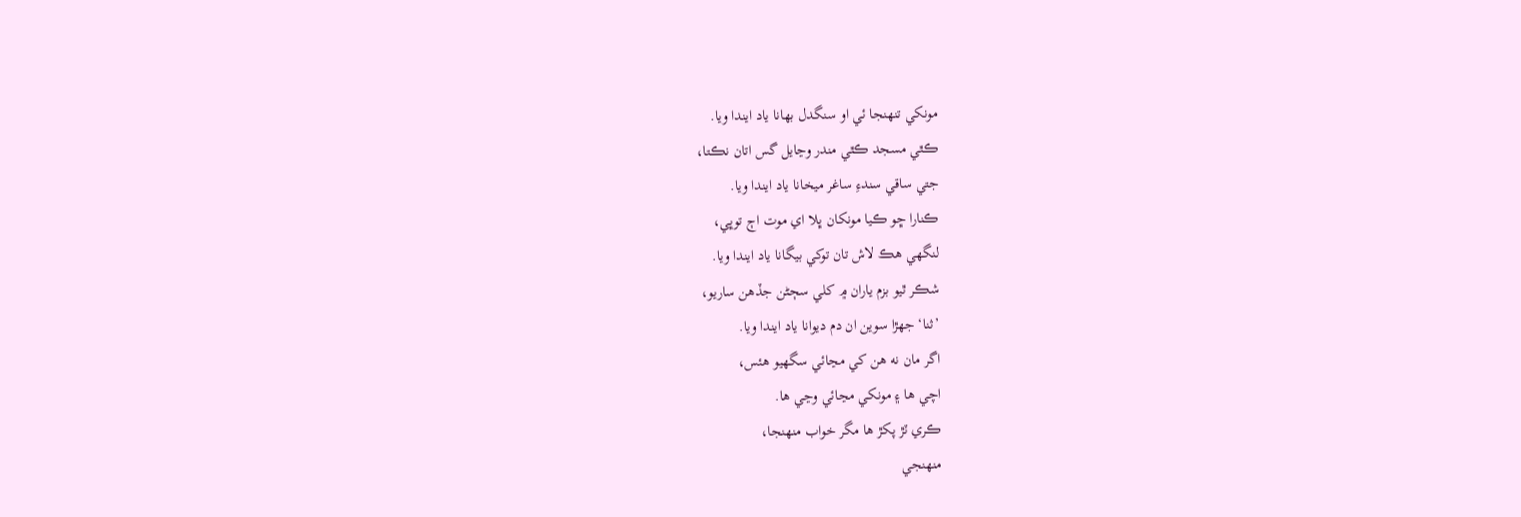مونکي تنهنجا ئي او سنگدل بهانا ياد ايندا ويا.
ڪٿي مسجد ڪٿي مندر وڃايل گس اتان نڪتا،
جتي ساقي سندءِ ساغر ميخانا ياد ايندا ويا.
ڪنارا ڇو ڪيا مونکان ڀلا اي موت اڄ توڀي،
لنگهي هڪ لاش تان توکي بيگانا ياد ايندا ويا.
شڪر ٿيو بزم ياران ۾ کلي سڄڻن جڏهن ساريو،
’ثنا‘ جهڙا سوين ان دم ديوانا ياد ايندا ويا.
اگر مان نه هن کي مڃائي سگهيو هئس،
اچي ها ۽ مونکي مڃائي وڃي ها.
ڪري ٽڙ پکڙ ها مگر خواب منهنجا،
منهنجي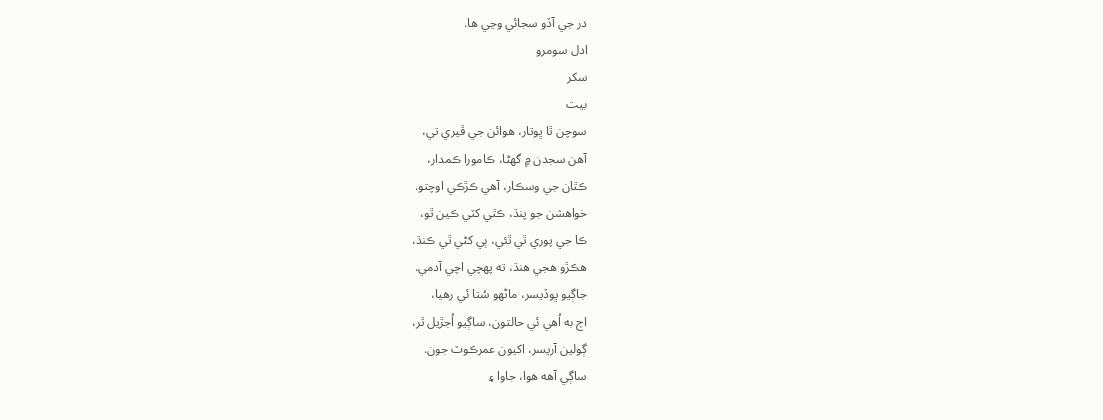در جي آڏو سجائي وڃي ها.
ادل سومرو
سکر
بيت
سوچن ٿا ڀوتار، هوائن جي ڦيري تي،
آهن سجدن ۾ گهڻا، ڪامورا ڪمدار،
ڪٿان جي وسڪار، آهي ڪڙڪي اوچتو.
خواهشن جو پنڌ، ڪٿي کٽي ڪين ٿو،
ڪا جي پوري ٿي ٿئي، ٻي کڻي ٿي ڪنڌ،
هڪڙو هجي هنڌ، ته پهچي اچي آدمي.
جاڳيو ڀوڏيسر، ماڻهو سُتا ئي رهيا،
اڄ به اُهي ئي حالتون، ساڳيو اُجڙيل ٿر،
ڳولين آريسر، اکيون عمرڪوٽ جون.
ساڳي آهه هوا، جاوا ۽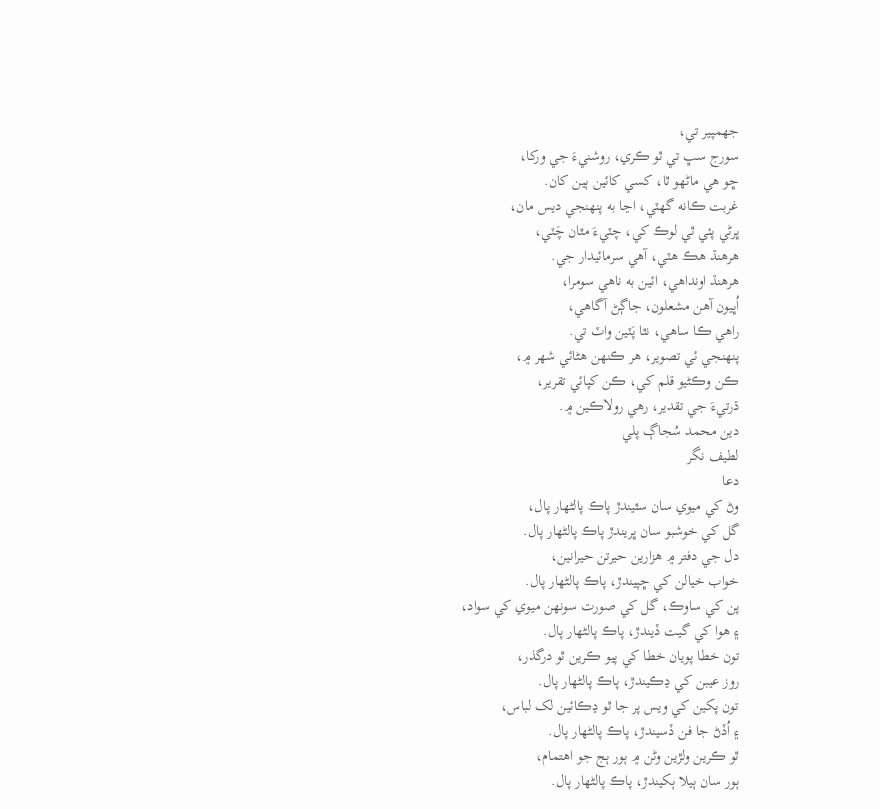جهمپير تي،
سورج سڀ تي ٿو ڪري، روشنيءَ جي ورکا،
ڇو هي ماڻهو ٿا، کسي کائين ٻين کان.
غربت ڪانه گهٽي، اڃا به پنهنجي ديس مان،
ڀرڻي پئي ٿي لوڪ کي، چٽيءَ مٿان چَٽي،
هرهنڌ هڪ هٽي، آهي سرمائيدار جي.
هرهنڌ اونداهي، ائين به ناهي سومرا،
اُڀيون آهن مشعلون، جاڳڻ آگاهي،
راهي ڪا ساهي، نٿا پَٽين واٽ تي.
پنهنجي ئي تصوير، هر ڪنهن هڻائي شهر ۾،
ڪن وڪڻيو قلم کي، ڪن کپائي تقرير،
ڌرتيءَ جي تقدير، رهي رولاڪين ۾.
دين محمد سُجاڳ پلي
لطيف نگر
دعا
وڻ کي ميوي سان سٿيندڙ پاڪ پالڻهار پال،
گل کي خوشبو سان ڀريندڙ پاڪ پالڻهار پال.
دل جي دفتر ۾ هزارين حيرتن حيرانين،
خواب خيالن کي ڇپيندڙ، پاڪ پالڻهار پال.
پن کي ساوڪ، گل کي صورت سونهن ميوي کي سواد،
۽ هوا کي گيت ڏيندڙ، پاڪ پالڻهار پال.
تون خطا پويان خطا کي پيو ڪرين ٿو درگذر،
روز عيبن کي ڍڪيندڙ، پاڪ پالڻهار پال.
تون پکين کي ويس پر جا ٿو ڍڪائين لک لباس،
۽ اُڏڻ جا فن ڏسيندڙ، پاڪ پالڻهار پال.
ٿو ڪرين ولڙين وڻن ۾ ٻور ٻج جو اهتمام،
ٻور سان ٻيلا ٻکيندڙ، پاڪ پالڻهار پال.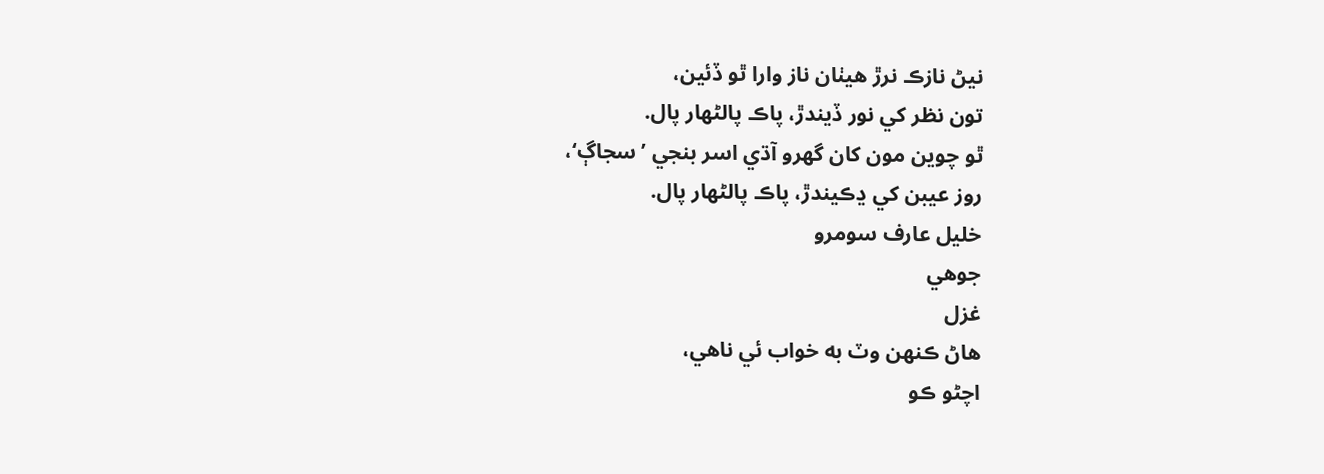نيڻ نازڪ نرڙ هيٺان ناز وارا ٿو ڏئين،
تون نظر کي نور ڏيندڙ، پاڪ پالڻهار پال.
ٿو چوين مون کان گهرو آڌي اسر بنجي ’سجاڳ‘،
روز عيبن کي ڍڪيندڙ، پاڪ پالڻهار پال.
خليل عارف سومرو
جوهي
غزل
هاڻ ڪنهن وٽ به خواب ئي ناهي،
اچڻو ڪو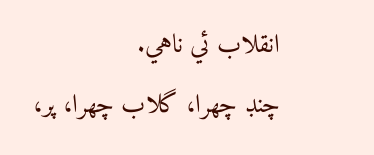انقلاب ئي ناهي.
چنڊ چهرا، گلاب چهرا، پر،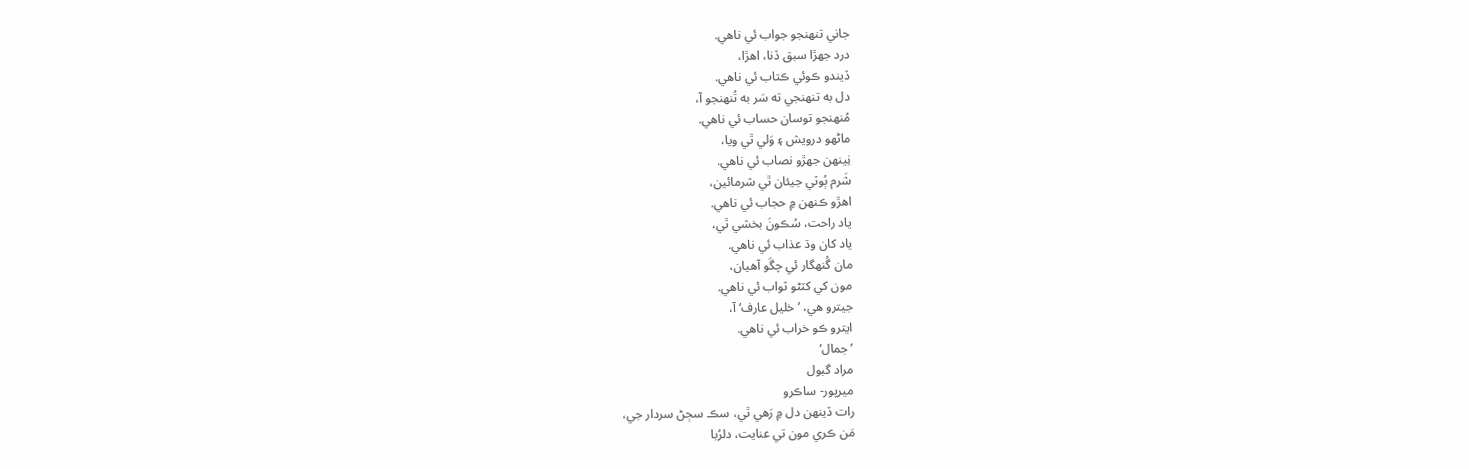جاني تنهنجو جواب ئي ناهي.
درد جهڙا سبق ڏنا، اهڙا،
ڏيندو ڪوئي ڪتاب ئي ناهي.
دل به تنهنجي ته سَر به تُنهنجو آ،
مُنهنجو توسان حساب ئي ناهي.
ماڻهو درويش ۽ وَلي ٿي ويا،
نِينهن جهڙو نصاب ئي ناهي.
شَرم ٻُوٽي جيئان ٿي شرمائين،
اهڙو ڪنهن ۾ حجاب ئي ناهي.
ياد راحت، سُڪونَ بخشي ٿي،
ياد کان وڌ عذاب ئي ناهي.
مان گُنهگار ئي چڱو آهيان،
مون کي کٽڻو ثواب ئي ناهي.
جيترو هي، ’خليل عارف‘ آ،
ايترو ڪو خراب ئي ناهي.
’جمال‘
مراد گبول
ميرپور- ساڪرو
رات ڏينهن دل ۾ رَهي ٿي، سڪ سڄڻ سردار جي،
مَن ڪري مون تي عنايت، دلرُبا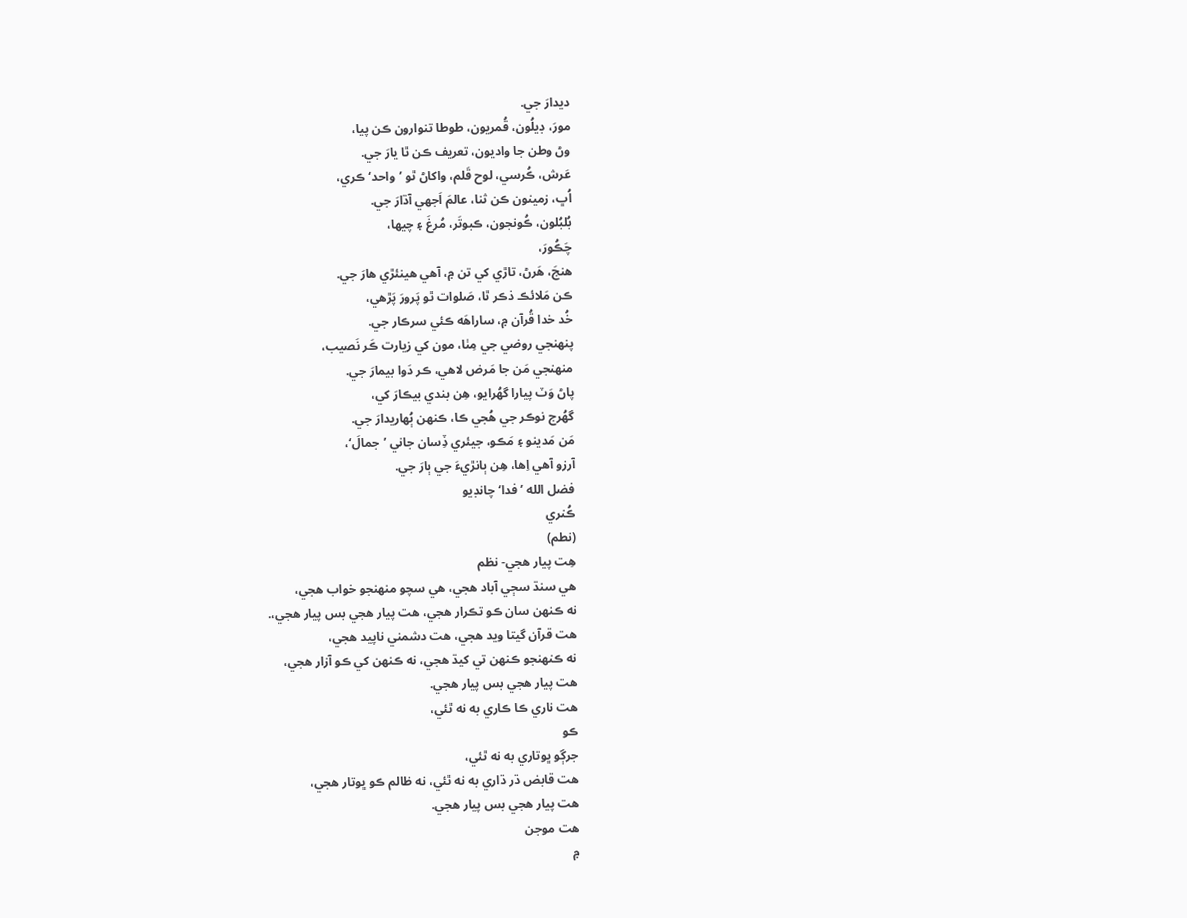ديدارَ جي.
مورَ، ڊيلُون، قُمريون، طوطا تنوارون ڪن پيا،
وڻ وطن جا واديون، تعريف ڪن ٿا يارَ جي.
عَرش، ڪُرسي، لوح قَلم، واکاڻ ٿو ’واحد‘ ڪري،
اُڀ، زمينون ڪن ثنا، عالمَ اَجهي آڌارَ جي.
بُلبُلون، ڪُونجون، ڪبوتَر، مُرغَ ۽ چيها،
چَڪُورَ،
هنجَ، هَرڻ، تاڙي کي تن ۾، آهي هينئڙي هارَ جي.
ڪن مَلائڪ ذڪر ٿا، صَلوات ٿو پَرورَ پَڙهي،
خُد خدا قُرآن ۾، ساراهَه ڪئي سرڪار جي.
پنهنجي روضي جي مِٺا، مون کي زيارت ڪَر نَصيب،
منهنجي مَن جا مَرض لاهي، ڪر دَوا بيمارَ جي.
پاڻ وَٽ پيارا گهُرايو، هِن بندي بيڪارَ کي،
گهُرج نوڪر جي هُجي ڪا، ڪنهن ٻُهاريدارَ جي.
مَن مَدينو ۽ مَڪو، جيئري ڏِسان جاني ’جمالَ‘،
آرزو آهي اِها، هِن ٻانڙيءَ جي ٻارَ جي.
فضل الله ’فدا‘ چانڊيو
ڪُنري
(نطم)
هِت پيار هجي- نظم
هي سنڌ سڄي آباد هجي، هي سچو منهنجو خواب هجي،
نه ڪنهن سان ڪو تڪرار هجي، هت پيار هجي بس پيار هجي،.
هت قرآن گيتا ويد هجي، هت دشمني ناپيد هجي،
نه ڪنهنجو ڪنهن تي کيڌ هجي، نه ڪنهن کي ڪو آزار هجي،
هت پيار هجي بس پيار هجي.
هت ناري ڪا ڪاري به نه ٿئي،
ڪو
جرڳو ڀوتاري به نه ٿئي،
هت قابض ڌر ڌاري به نه ٿئي، نه ظالم ڪو ڀوتار هجي،
هت پيار هجي بس پيار هجي.
هت موجن
۾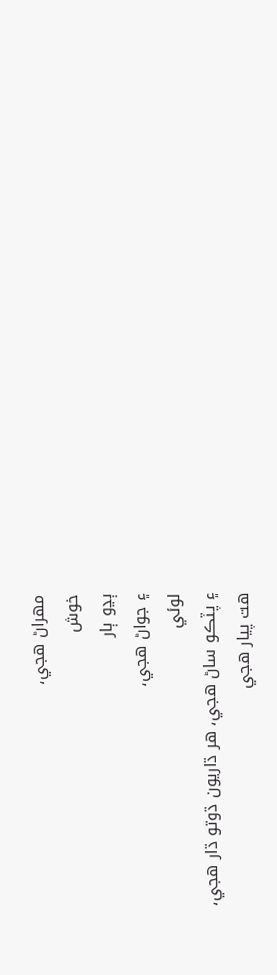مهراڻ هجي،
خوش
ٻڍو ٻار
۽ جواڻ هجي،
لوئي
۽ پٽڪو ساڻ هجي، هر ڌاريون ڌوتو ڌار هجي،
هت پيار هجي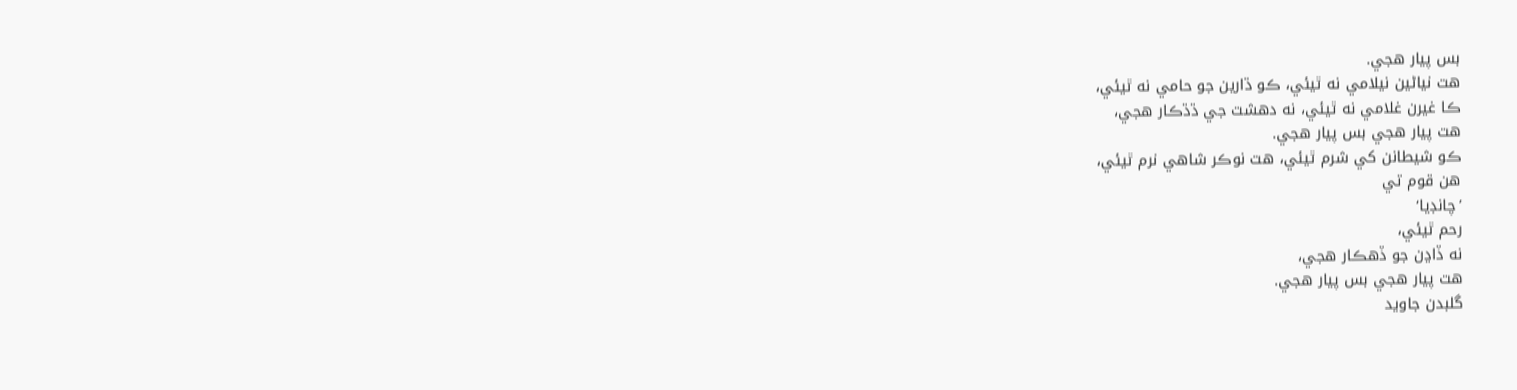بس پيار هجي.
هت نياڻين نيلامي نه ٿيئي، ڪو ڌارين جو حامي نه ٿيئي،
ڪا غيرن غلامي نه ٿيئي، نه دهشت جي ڌڌڪار هجي،
هت پيار هجي بس پيار هجي.
ڪو شيطانن کي شرم ٿيئي، هت نوڪر شاهي نرم ٿيئي،
هن قوم تي
’چانڊيا‘
رحم ٿيئي،
نه ڏاڍن جو ڏهڪار هجي،
هت پيار هجي بس پيار هجي.
گلبدن جاويد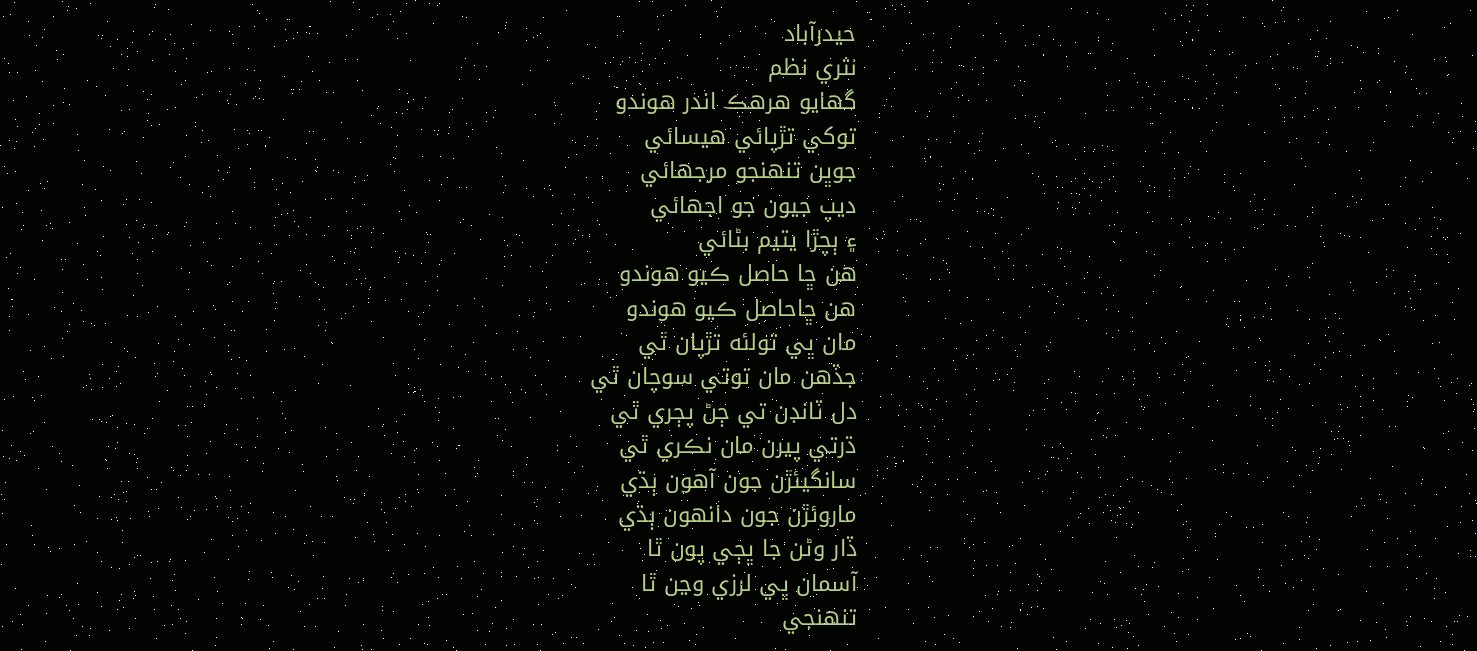حيدرآباد
نثري نظم
گھايو ھرھڪ اندر ھوندو
توکي تڙپائي ھيسائي
جوڀن تنھنجو مرجھائي
ديپ جيون جو اجھائي
۽ ٻچڙا يتيم بڻائي
ھن ڇا حاصل ڪيو ھوندو
ھن ڇاحاصل ڪيو ھوندو
مان ڀي تولئه تڙپان ٿي
جڏھن مان توتي سوچان ٿي
دل ٽانڊن تي ڄڻ پڄري ٿي
ڌرتي پيرن مان نڪري ٿي
سانگيئڙن جون آھون ٻڌي
ماروئڙن جون دانھون ٻڌي
ڏار وڻن جا ڀڄي پون ٿا
آسمان ڀي لرزي وڃن ٿا
تنھنجي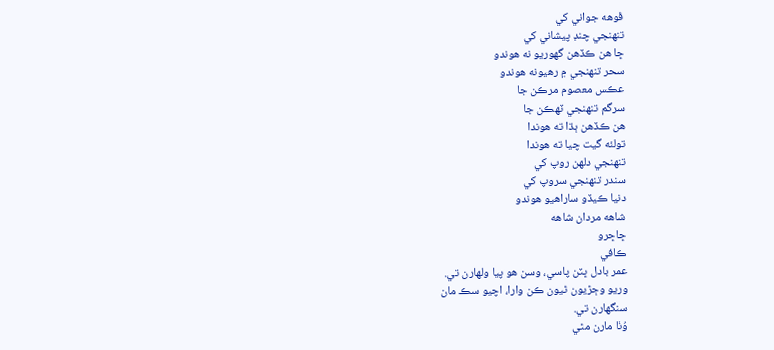ڦوھه جواني کي
تنھنجي چنڊ پيشاني کي
ڇا ھن ڪڏھن گھوريو نه ھوندو
سحر تنھنجي ۾ رھيونه ھوندو
عڪس معصوم مرڪن جا
سرگم تنھنجي ٽھڪن جا
ھن ڪڏھن ٻڌا ته ھوندا
تولئه گيت چيا ته ھوندا
تنھنجي دلھن روپ کي
سندر تنھنجي سروپ کي
دنيا ڪيڏو ساراھيو ھوندو
شاهه مردان شاهه
ڇاڇرو
ڪافي
عمر بادل ڀٽن پاسي، وسن ھو پيا ولھارن تي.
وريو وڄڙيون ٿيون ڪن وارا، اچيو سڪ مان
سنگھارن تي.
وُٺا مارن مٿي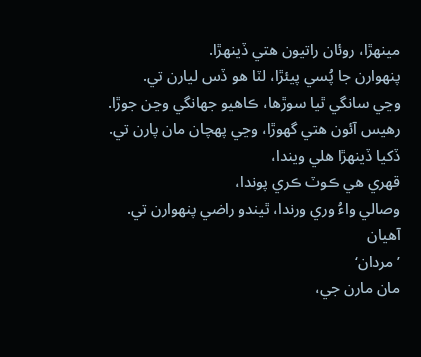مينھڙا، روئان راتيون ھتي ڏينھڙا.
پنھوارن جا پُسي پيئڙا، لٽا ھو ڏس ليارن تي.
وڃي سانگي ٿيا سوڙھا، ڪاھيو جھانگي وڃن جوڙا.
رھيس آئون ھتي گھوڙا، وڃي پھچان مان پارن تي.
ڏکيا ڏينھڙا ھلي ويندا،
قهري هي ڪوٽ ڪري پوندا،
وصالي واءُ وري ورندا، ٿيندو راضي پنھوارن تي.
آھيان
’مردان‘
مان مارن جي،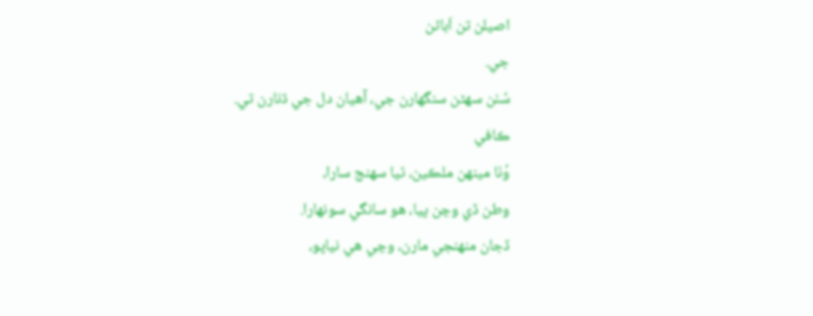اصيلن تن اَباڻن
جي.
سُٺن سھڻن سنگھارن جي، آھيان دل جي ڌنارن تي.
ڪافي
وُٺا مينهن ملڪين، ٿيا سهنج سارا،
وطن ڏي وڃن پيا، هو سانگي سونهارا.
ڏجان منهنجي مارن، وڃي هي نياپو،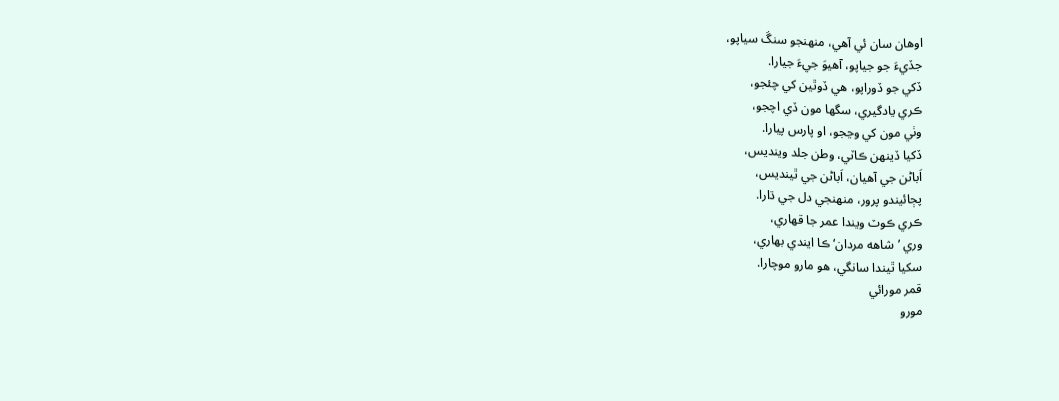اوهان سان ئي آهي، منهنجو سنڱ سياپو،
جڏيءَ جو جياپو، آهيوَ جيءَ جيارا.
ڏکي جو ڏوراپو، هي ڏوٿين کي چئجو،
ڪري يادگيري، سگها مون ڏي اچجو،
وٺي مون کي وڃجو، او پارس پيارا.
ڏکيا ڏينهن ڪاٽي، وطن جلد وينديس،
اَباڻن جي آهيان، اَباڻن جي ٿينديس،
پڄائيندو پرور، منهنجي دل جي ڌارا.
ڪري ڪوٽ ويندا عمر جا قهاري،
وري ’شاهه مردان‘ ڪا ايندي بهاري،
سکيا ٿيندا سانگي، هو مارو موچارا.
قمر مورائي
مورو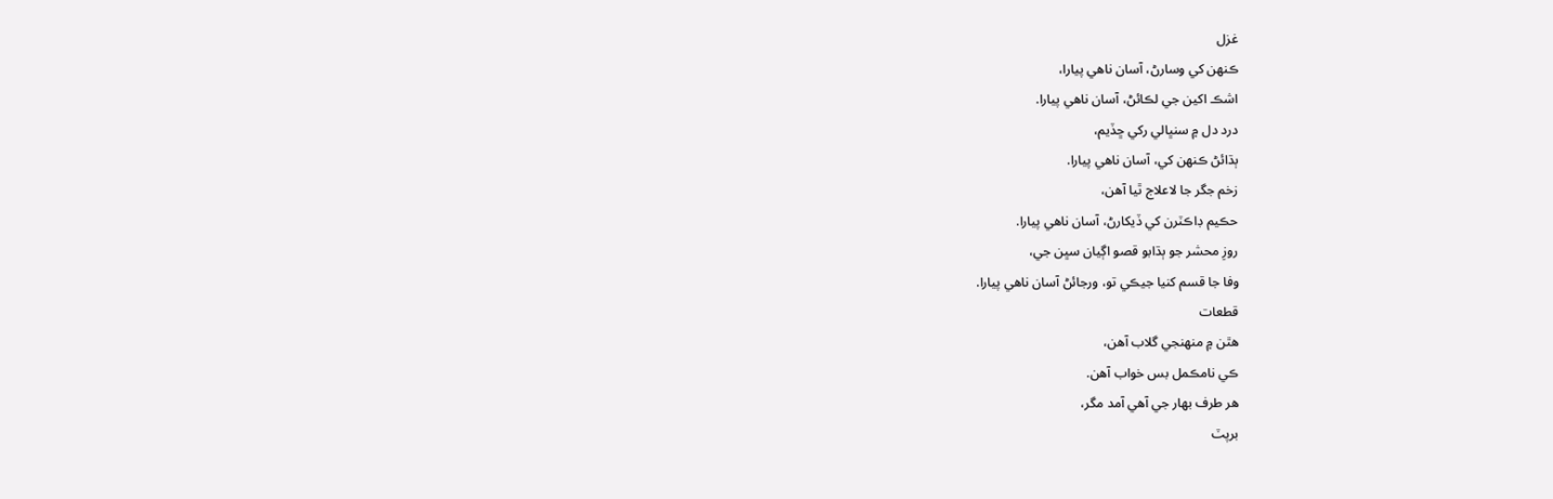غزل
ڪنهن کي وسارڻ، آسان ناهي پيارا،
اشڪ اکين جي لڪائڻ، آسان ناهي پيارا.
درد دل ۾ سنڀالي رکي ڇڏيم،
ٻڌائڻ ڪنهن کي، آسان ناهي پيارا.
زخم جگر جا لاعلاج ٿيا آهن،
حڪيم ڊاڪٽرن کي ڏيکارڻ، آسان ناهي پيارا.
روزِ محشر جو ٻڌابو قصو اڳيان سڀن جي،
وفا جا قسم کنيا جيڪي تو، ورجائڻ آسان ناهي پيارا.
قطعات
هٿن ۾ منهنجي گلاب آهن،
ڪي نامڪمل بس خواب آهن.
هر طرف بهار جي آهي آمد مگر،
برپٽ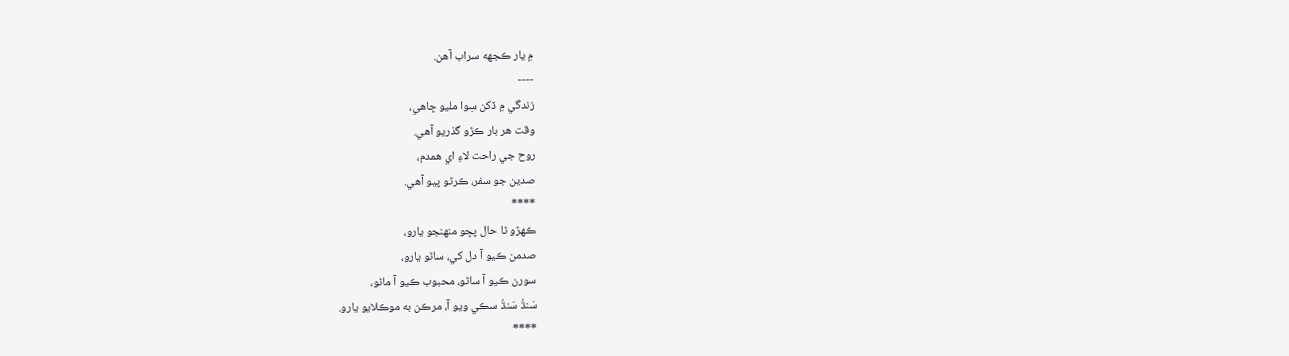۾ يار ڪجهه سراب آهن.
----
زندگي ۾ ڏکن سِوا مليو ڇاهي،
وقت هر بار ڪڙو گذريو آهي.
روح جي راحت لاءِ اي همدم،
صدين جو سفر، ڪرڻو پيو آهي.
****
ڪهڙو ٿا حال پڇو منهنجو يارو،
صدمن ڪيو آ دل کي، ساڻو يارو،
سورن ڪيو آ ساڻو، محبوب ڪيو آ ماڻو،
سَنڌُ سَنڌُ سڪي ويو آ، مرڪن به موڪلايو يارو.
****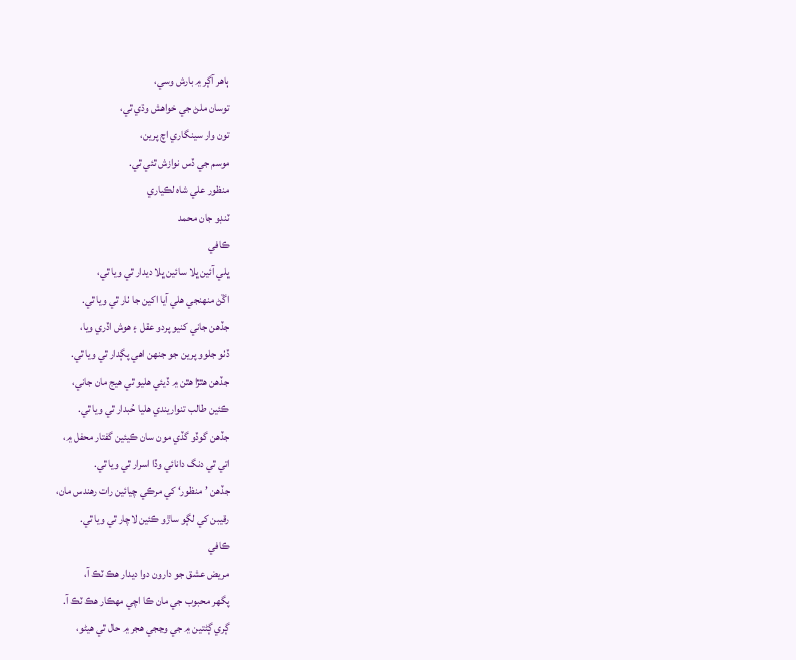ٻاهر آڳر ۾ بارش وسي،
توسان ملڻ جي خواهش وڌي ٿي،
تون وار سينگاري اچ پرين،
موسم جي ڏس نوازش ٿئي ٿي.
منظور علي شاه لڪياري
ٽنڊو جان محمد
ڪافي
ڀلي آئين ڀلا سائين ڀلا ديدار ٿي ويا ٿي،
اڱڻ منهنجي هلي آيا اکين جا ٺار ٿي ويا ٿي.
جڏهن جاني کنيو پردو عقل ۽ هوش اڏري ويا،
ڏٺو جلوو پرين جو جنهن اهي پڳدار ٿي ويا ٿي.
جڏهن هٿڙا هٿن ۾ ڏيئي هليو ٿي هيج مان جاني،
ڪئين طالب تنواريندي هليا حُبدار ٿي ويا ٿي.
جڏهن گوڏو گڏي مون سان ڪيئين گفتار محفل ۾،
اتي ٿي دنگ دانائي وڏا اسرار ٿي ويا ٿي.
جڏهن ’منظور‘ کي مرڪي چيائين رات رهندس مان،
رقيبن کي لڳو ساڙو ڪئين لاچار ٿي ويا ٿي.
ڪافي
مريض عشق جو دارون دوا ديدار هڪ ٽڪ آ،
پگهر محبوب جي مان ڪا اچي مهڪار هڪ ٽڪ آ.
ڳري ڳڻتين ۾ جي وڃجي هجر ۾ حال ٿي هيڻو،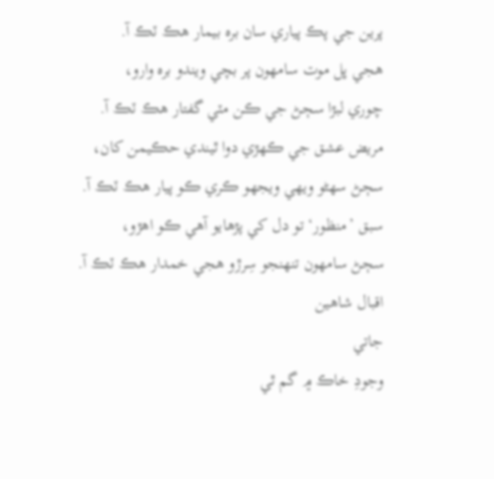پرين جي پڪ پياري سان بره بيمار هڪ ٽڪ آ.
هجي ڀل موت سامهون پر بچي ويندو بره وارو،
چوري لبڙا سڄڻ جي ڪن مٽي گفتار هڪ ٽڪ آ.
مريض عشق جي ڪهڙي دوا ٿيندي حڪيمن کان،
سڄڻ سهڻو ويهي ويجهو ڪري ڪو پيار هڪ ٽڪ آ.
سبق ’منظور‘ تو دل کي پڙهايو آهي ڪو اهڙو،
سڄڻ سامهون تنهنجو سِرڙو هجي خمدار هڪ ٽڪ آ.
اقبال شاهين
جاتي
وجودِ خاڪ ۾ گم ٿي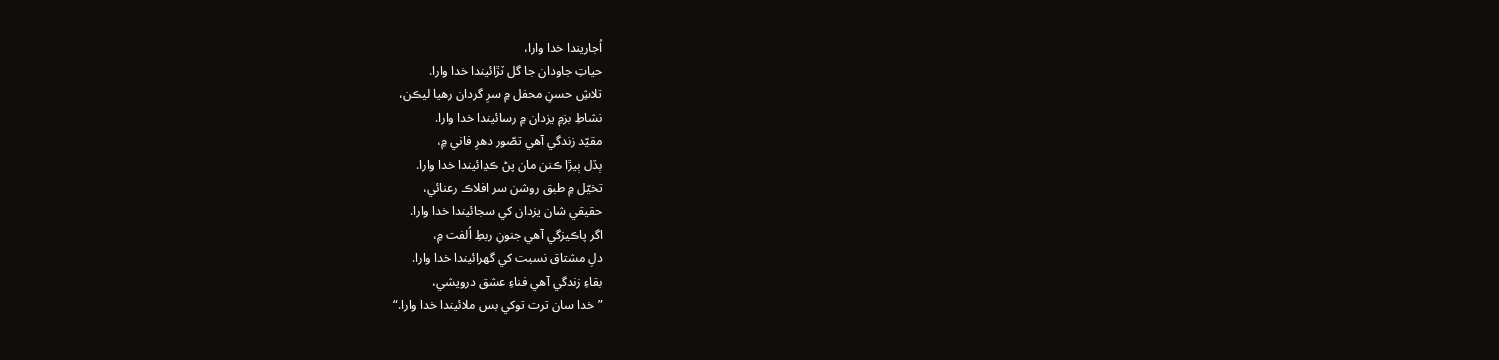اُجاريندا خدا وارا،
حياتِ جاودان جا گل ٽڙائيندا خدا وارا.
تلاشِ حسنِ محفل ۾ سرِ گردان رهيا ليڪن،
نشاطِ بزمِ يزدان ۾ رسائيندا خدا وارا.
مقيّد زندگي آهي تصّور دهرِ فاني ۾،
ٻڏل ٻيڙا ڪنن مان پڻ ڪڍائيندا خدا وارا.
تخيّل ۾ طبق روشن سر افلاڪ رعنائي،
حقيقي شان يزدان کي سجائيندا خدا وارا.
اگر پاڪيزگي آهي جنونِ ربطِ اُلفت ۾،
دلِ مشتاق نسبت کي گهرائيندا خدا وارا.
بقاءِ زندگي آهي فناءِ عشق درويشي،
”خدا سان ترت توکي بس ملائيندا خدا وارا.“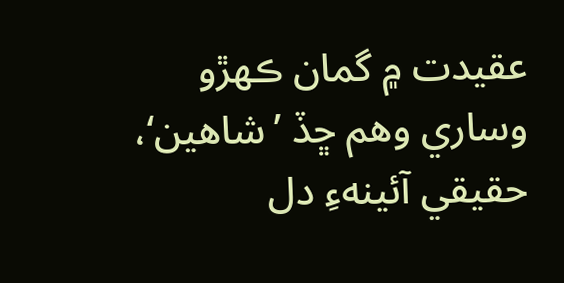عقيدت ۾ گمان ڪهڙو وساري وهم ڇڏ ’شاهين‘،
حقيقي آئينهءِ دل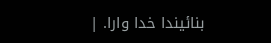بنائيندا خدا وارا. |